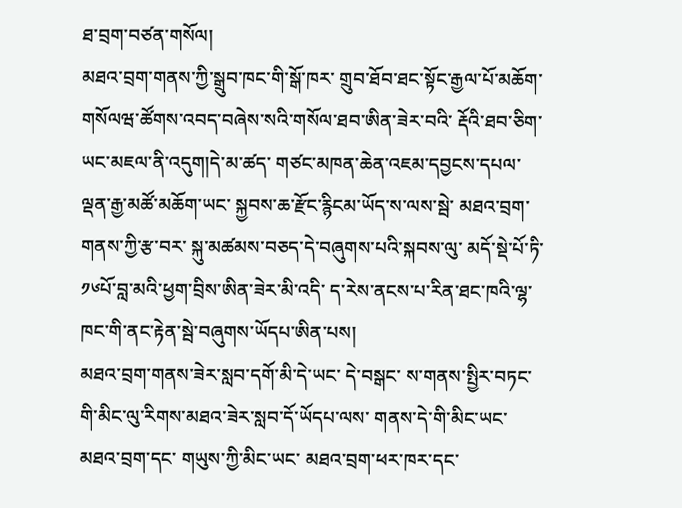ཐ་བྲག་བཙན་གསོལ།
མཐའ་བྲག་གནས་ཀྱི་སྒྲུབ་ཁང་གི་སྒོ་ཁར་ གྲུབ་ཐོབ་ཐང་སྟོང་རྒྱལ་པོ་མཆོག་གསོལཝ་ཚོགས་འབད་བཞེས་སའི་གསོལ་ཐབ་ཨིན་ཟེར་བའི་ རྡོའི་ཐབ་ཅིག་ཡང་མཇལ་ནི་འདུག།དེ་མ་ཚད་ གཙང་མཁན་ཆེན་འཇམ་དབྱངས་དཔལ་ལྡན་རྒྱ་མཚོ་མཆོག་ཡང་ སྐྱབས་ཆ་རྫོང་རྙིངམ་ཡོད་ས་ལས་སྦེ་ མཐའ་བྲག་གནས་ཀྱི་རྩ་བར་ སྐུ་མཚམས་བཅད་དེ་བཞུགས་པའི་སྐབས་ལུ་ མདོ་སྡེ་པོ་ཏི་ ༡༦པོ་བླ་མའི་ཕྱག་བྲིས་ཨིན་ཟེར་མི་འདི་ ད་རེས་ནངས་པ་རིན་ཐང་ཁའི་ལྷ་ཁང་གི་ནང་རྟེན་སྦེ་བཞུགས་ཡོདཔ་ཨིན་པས།
མཐའ་བྲག་གནས་ཟེར་སླབ་དགོ་མི་དེ་ཡང་ དེ་བསྒང་ ས་གནས་སྤྱིར་བཏང་གི་མིང་ལུ་རིགས་མཐའ་ཟེར་སླབ་དོ་ཡོདཔ་ལས་ གནས་དེ་གི་མིང་ཡང་མཐའ་བྲག་དང་ གཡུས་ཀྱི་མིང་ཡང་ མཐའ་བྲག་ཕར་ཁར་དང་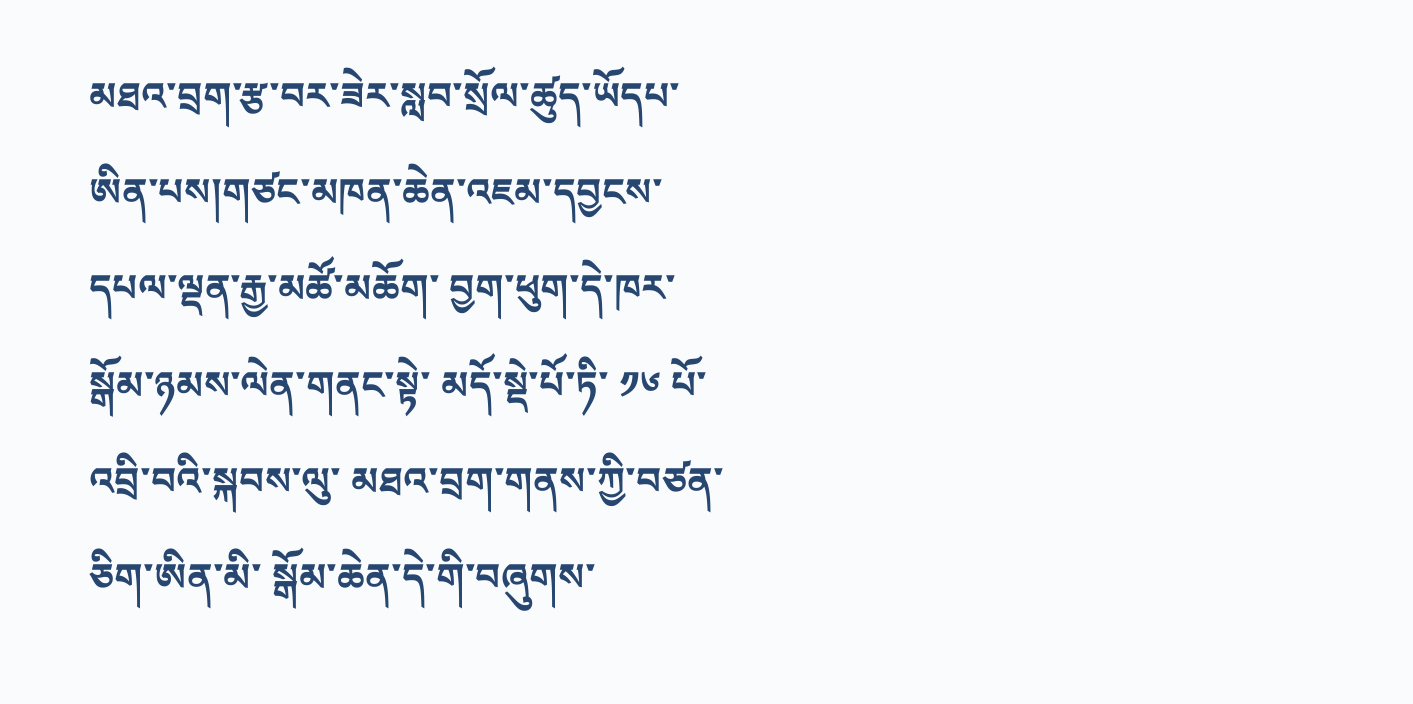མཐའ་བྲག་རྩ་བར་ཟེར་སླབ་སྲོལ་ཚུད་ཡོདཔ་ཨིན་པས།གཙང་མཁན་ཆེན་འཇམ་དབྱངས་དཔལ་ལྡན་རྒྱ་མཚོ་མཆོག་ བྱག་ཕུག་དེ་ཁར་ སྒོམ་ཉམས་ལེན་གནང་སྟེ་ མདོ་སྡེ་པོ་ཏི་ ༡༦ པོ་འབྲི་བའི་སྐབས་ལུ་ མཐའ་བྲག་གནས་ཀྱི་བཙན་ཅིག་ཨིན་མི་ སྒོམ་ཆེན་དེ་གི་བཞུགས་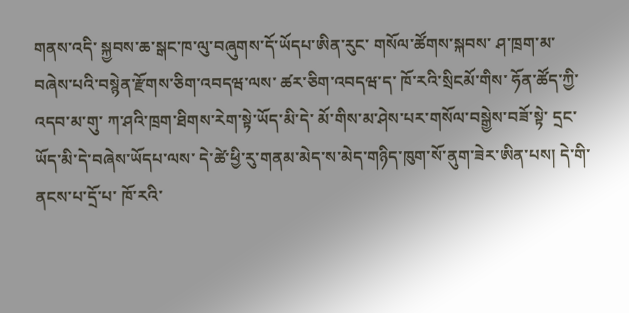གནས་འདི་ སྐྱབས་ཆ་སྒང་ཁ་ལུ་བཞུགས་དོ་ཡོདཔ་ཨིན་རུང་ གསོལ་ཚོགས་སྐབས་ ཤ་ཁྲག་མ་བཞེས་པའི་བསྙེན་རྫོགས་ཅིག་འབདཝ་ལས་ ཚར་ཅིག་འབདཝ་ད་ ཁོ་རའི་སྲིངམོ་གིས་ ཧོན་ཚོད་ཀྱི་འདབ་མ་གུ་ ཀ་ཤའི་ཁྲག་ཐིགས་རེག་སྟེ་ཡོད་མི་དེ་ མོ་གིས་མ་ཤེས་པར་གསོལ་བསྒྱེས་བཟོ་སྟེ་ དྲང་ཡོད་མི་དེ་བཞེས་ཡོདཔ་ལས་ དེ་ཚེ་ཕྱི་རུ་གནམ་མེད་ས་མེད་གཉིད་ཁུག་སོ་ནུག་ཟེར་ཨིན་པས། དེ་གི་ནངས་པ་དྲོ་པ་ ཁོ་རའི་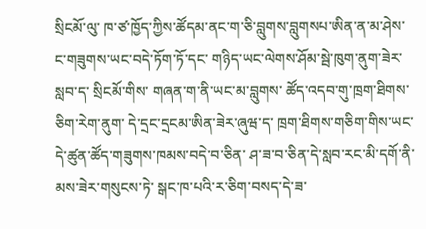སྲིངམོ་ལུ་ ཁ་ཙ་ཁྱོད་ཀྱིས་ཚོདམ་ནང་ག་ཅི་བླུགས་བླུགསཔ་ཨིན་ན་མ་ཤེས་ ང་གཟུགས་ཡང་བདེ་ཏོག་ཏོ་དང་ གཉིད་ཡང་ལེགས་ཤོམ་སྦེ་ཁུག་ནུག་ཟེར་སླབ་ད་ སྲིངམོ་གིས་ གཞན་ག་ནི་ཡང་མ་བླུགས་ ཚོད་འདབ་གུ་ཁྲག་ཐིགས་ཅིག་རེག་ནུག་ དེ་དྲང་དྲངམ་ཨིན་ཟེར་ཞུཝ་ད་ ཁྲག་ཐིགས་གཅིག་གིས་ཡང་ དེ་ཚུན་ཚོད་གཟུགས་ཁམས་བདེ་བ་ཅིན་ ཤ་ཟ་བ་ཅིན་དེ་སླབ་རང་མི་དགོ་ནི་མས་ཟེར་གསུངས་ཏེ་ སྒང་ཁ་པའི་ར་ཅིག་བསད་དེ་ཟ་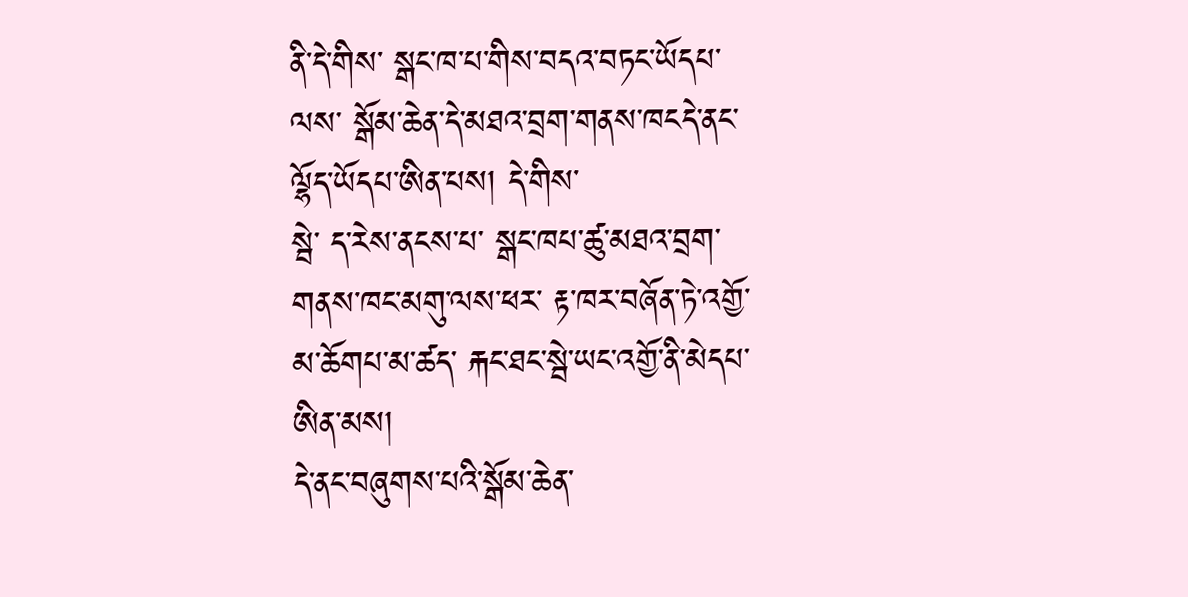ནི་དེ་གིས་ སྒང་ཁ་པ་གིས་བདའ་བཏང་ཡོདཔ་ལས་ སྒོམ་ཆེན་དེ་མཐའ་བྲག་གནས་ཁངདེ་ནང་ལྷོད་ཡོདཔ་ཨིན་པས། དེ་གིས་
སྦེ་ ད་རེས་ནངས་པ་ སྒང་ཁཔ་ཚུ་མཐའ་བྲག་གནས་ཁང་མགུ་ལས་ཕར་ རྟ་ཁར་བཞོན་ཏེ་འགྱོ་མ་ཆོགཔ་མ་ཚད་ རྐང་ཐང་སྦེ་ཡང་འགྱོ་ནི་མེདཔ་ཨིན་མས།
དེ་ནང་བཞུགས་པའི་སྒོམ་ཆེན་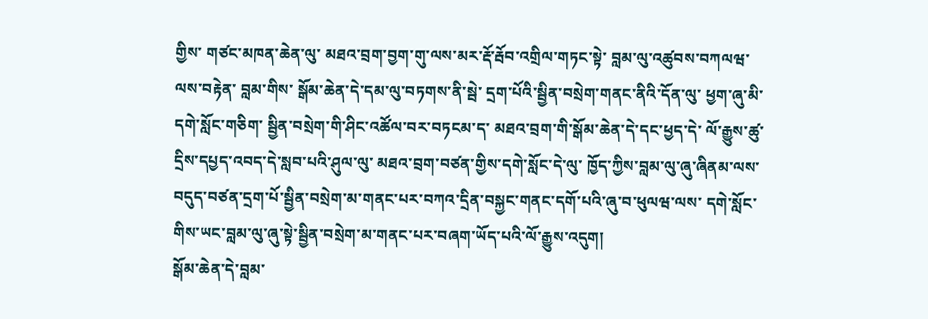གྱིས་ གཙང་མཁན་ཆེན་ལུ་ མཐའ་བྲག་བྱག་གུ་ལས་མར་རྡོ་རྦོབ་འགྲིལ་གཏང་སྟེ་ བླམ་ལུ་འཚུབས་བཀལཝ་ལས་བརྟེན་ བླམ་གིས་ སྒོམ་ཆེན་དེ་དམ་ལུ་བཏགས་ནི་སྦེ་ དྲག་པོའི་སྦྱིན་བསྲེག་གནང་ནིའི་དོན་ལུ་ ཕྱག་ཞུ་མི་དགེ་སློང་གཅིག་ སྦྱིན་བསྲེག་གི་ཤིང་འཚོལ་བར་བཏངམ་ད་ མཐའ་བྲག་གི་སྒོམ་ཆེན་དེ་དང་ཕྱད་དེ་ ལོ་རྒྱུས་ཚུ་དྲིས་དཔྱད་འབད་དེ་སླབ་པའི་ཤུལ་ལུ་ མཐའ་བྲག་བཙན་གྱིས་དགེ་སློང་དེ་ལུ་ ཁྱོད་ཀྱིས་བླམ་ལུ་ཞུ་ཞིནམ་ལས་ བདུད་བཙན་དྲག་པོ་སྦྱིན་བསྲེག་མ་གནང་པར་བཀའ་དྲིན་བསྐྱང་གནང་དགོ་པའི་ཞུ་བ་ཕུལཝ་ལས་ དགེ་སློང་གིས་ཡང་བླམ་ལུ་ཞུ་སྟེ་སྦྱིན་བསྲེག་མ་གནང་པར་བཞག་ཡོད་པའི་ལོ་རྒྱུས་འདུག།
སྒོམ་ཆེན་དེ་བླམ་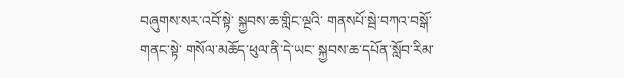བཞུགས་སར་འབོ་སྟེ་ སྐྱབས་ཆ་གླིང་ལྔའི་ གནསཔོ་སྦེ་བཀའ་བསྒོ་གནང་སྟེ་ གསོལ་མཆོད་ཕུལ་ནི་དེ་ཡང་ སྐྱབས་ཆ་དཔོན་སློབ་རིམ་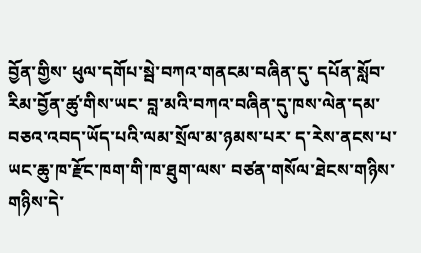བྱོན་གྱིས་ ཕུལ་དགོཔ་སྦེ་བཀའ་གནངམ་བཞིན་དུ་ དཔོན་སློབ་རིམ་བྱོན་ཚུ་གིས་ཡང་ བླ་མའི་བཀའ་བཞིན་དུ་ཁས་ལེན་དམ་བཅའ་འབད་ཡོད་པའི་ལམ་སྲོལ་མ་ཉམས་པར་ ད་རེས་ནངས་པ་ཡང་ཆུ་ཁ་རྫོང་ཁག་གི་ཁ་ཐུག་ལས་ བཙན་གསོལ་ཐེངས་གཉིས་གཉིས་དེ་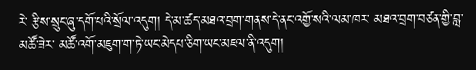རེ་ རྩིས་སྲུང་ཞུ་དགོ་པའི་སྲོལ་འདུག། དེ་མ་ཚད་མཐའ་བྲག་གནས་དེ་ནང་འགྱོ་སའི་ལམ་ཁར་ མཐའ་བྲག་བཙན་གྱི་བླ་མཚོ་ཟེར་ མཚོ་འགོ་མཇུག་ག་ཏེ་ཡང་མེདཔ་ཅིག་ཡང་མཇལ་ནི་འདུག།